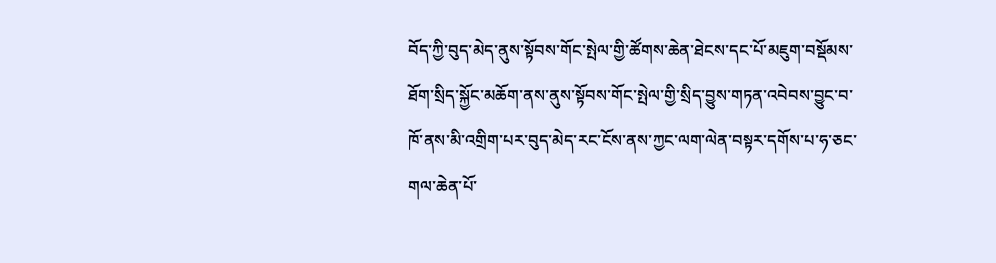བོད་ཀྱི་བུད་མེད་ནུས་སྟོབས་གོང་སྤེལ་གྱི་ཚོགས་ཆེན་ཐེངས་དང་པོ་མཇུག་བསྡོམས་ཐོག་སྲིད་སྐྱོང་མཆོག་ནས་ནུས་སྟོབས་གོང་སྤེལ་གྱི་སྲིད་བྱུས་གཏན་འབེབས་བྱུང་བ་ཁོ་ནས་མི་འགྲིག་པར་བུད་མེད་རང་ངོས་ནས་ཀྱང་ལག་ལེན་བསྟར་དགོས་པ་ཧ་ཅང་གལ་ཆེན་པོ་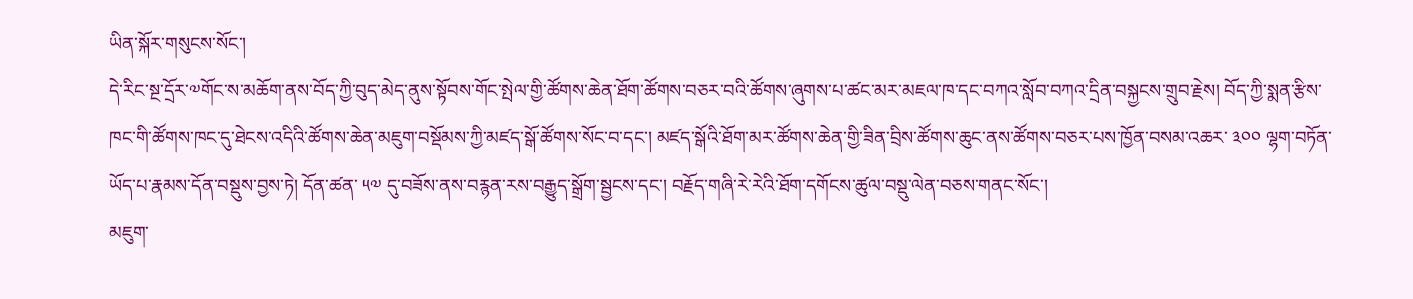ཡིན་སྐོར་གསུངས་སོང་།
དེ་རིང་སྔ་དྲོར་༧གོང་ས་མཆོག་ནས་བོད་ཀྱི་བུད་མེད་ནུས་སྟོབས་གོང་སྤེལ་གྱི་ཚོགས་ཆེན་ཐོག་ཚོགས་བཅར་བའི་ཚོགས་ཞུགས་པ་ཚང་མར་མཇལ་ཁ་དང་བཀའ་སློབ་བཀའ་དྲིན་བསྐྱངས་གྲུབ་རྗེས། བོད་ཀྱི་སྨན་རྩིས་ཁང་གི་ཚོགས་ཁང་དུ་ཐེངས་འདིའི་ཚོགས་ཆེན་མཇུག་བསྡོམས་ཀྱི་མཛད་སྒོ་ཚོགས་སོང་བ་དང་། མཛད་སྒོའི་ཐོག་མར་ཚོགས་ཆེན་གྱི་ཟིན་བྲིས་ཚོགས་ཆུང་ནས་ཚོགས་བཅར་པས་ཁྱོན་བསམ་འཆར་ ༣༠༠ ལྷག་བཏོན་ཡོད་པ་རྣམས་དོན་བསྡུས་བྱས་ཏེ། དོན་ཚན་ ༥༧ དུ་བཟོས་ནས་བརྙན་རས་བརྒྱུད་སྒྲོག་སྦྱངས་དང་། བརྗོད་གཞི་རེ་རེའི་ཐོག་དགོངས་ཚུལ་བསྡུ་ལེན་བཅས་གནང་སོང་།
མཇུག་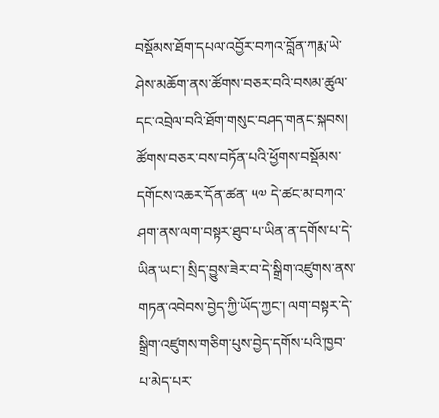བསྡོམས་ཐོག་དཔལ་འབྱོར་བཀའ་བློན་ཀརྨ་ཡེ་ཤེས་མཆོག་ནས་ཚོགས་བཅར་བའི་བསམ་ཚུལ་དང་འབྲེལ་བའི་ཐོག་གསུང་བཤད་གནང་སྐབས། ཚོགས་བཅར་བས་བཏོན་པའི་ཕྱོགས་བསྡོམས་དགོངས་འཆར་དོན་ཚན་ ༥༧ དེ་ཚང་མ་བཀའ་ཤག་ནས་ལག་བསྟར་ཐུབ་པ་ཡིན་ན་དགོས་པ་དེ་ཡིན་ཡང་། སྲིད་བྱུས་ཟེར་བ་དེ་སྒྲིག་འཛུགས་ནས་གཏན་འབེབས་བྱེད་ཀྱི་ཡོད་ཀྱང་། ལག་བསྟར་དེ་སྒྲིག་འཛུགས་གཅིག་པུས་བྱེད་དགོས་པའི་ཁྱབ་པ་མེད་པར་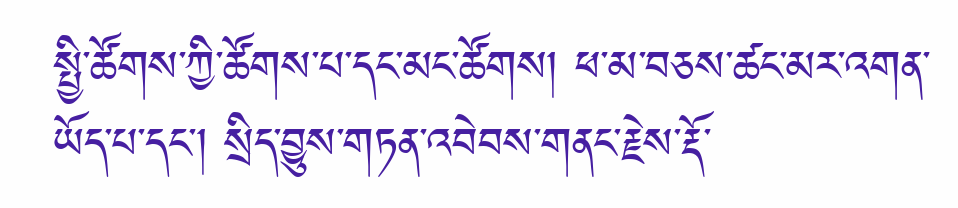སྤྱི་ཚོགས་ཀྱི་ཚོགས་པ་དང་མང་ཚོགས། ཕ་མ་བཅས་ཚང་མར་འགན་ཡོད་པ་དང་། སྲིད་བྱུས་གཏན་འབེབས་གནང་རྗེས་རྡོ་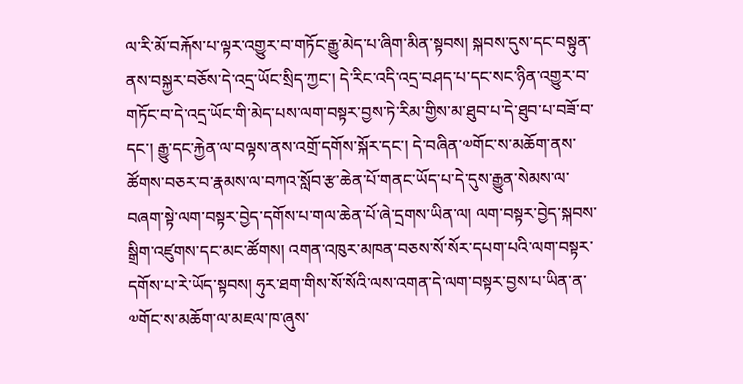ལ་རི་མོ་བརྐོས་པ་ལྟར་འགྱུར་བ་གཏོང་རྒྱུ་མེད་པ་ཞིག་མིན་སྟབས། སྐབས་དུས་དང་བསྟུན་ནས་བསྐྱར་བཅོས་དེ་འདྲ་ཡོང་སྲིད་ཀྱང་། དེ་རིང་འདི་འདྲ་བཤད་པ་དང་སང་ཉིན་འགྱུར་བ་གཏོང་བ་དེ་འདྲ་ཡོང་གི་མེད་པས་ལག་བསྟར་བྱས་ཏེ་རིམ་གྱིས་མ་ཐུབ་པ་དེ་ཐུབ་པ་བཟོ་བ་དང་། རྒྱུ་དང་རྐྱེན་ལ་བལྟས་ནས་འགྲོ་དགོས་སྐོར་དང་། དེ་བཞིན་༧གོང་ས་མཆོག་ནས་ཚོགས་བཅར་བ་རྣམས་ལ་བཀའ་སློབ་རྩ་ཆེན་པོ་གནང་ཡོད་པ་དེ་དུས་རྒྱུན་སེམས་ལ་བཞག་སྟེ་ལག་བསྟར་བྱེད་དགོས་པ་གལ་ཆེན་པོ་ཞེ་དྲགས་ཡིན་ལ། ལག་བསྟར་བྱེད་སྐབས་སྒྲིག་འཛུགས་དང་མང་ཚོགས། འགན་འཁུར་མཁན་བཅས་སོ་སོར་དཔག་པའི་ལག་བསྟར་དགོས་པ་རེ་ཡོད་སྟབས། ཧུར་ཐག་གིས་སོ་སོའི་ལས་འགན་དེ་ལག་བསྟར་བྱས་པ་ཡིན་ན་༧གོང་ས་མཆོག་ལ་མཇལ་ཁ་ཞུས་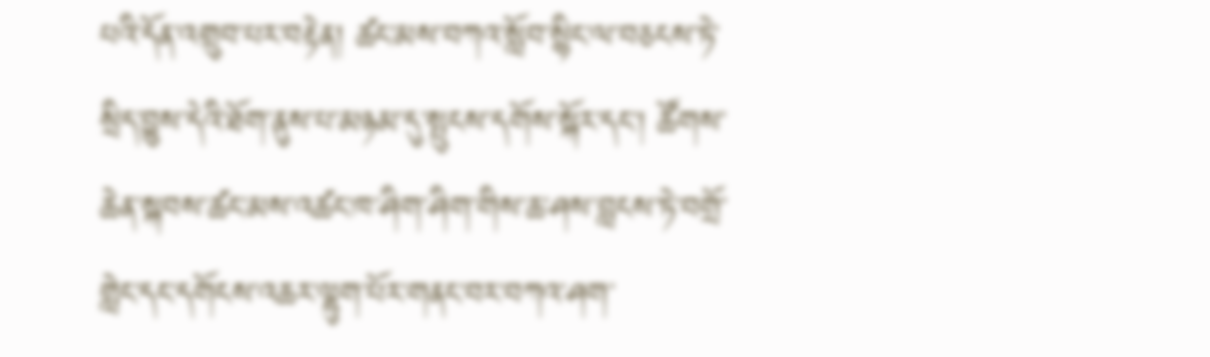པའི་དོན་འགྲུབ་པར་བརྟེན། ཚང་མས་བཀའ་སློབ་སྙིང་ལ་བཅངས་ཏེ་སྲིད་བྱུས་དེའི་ཐོག་ནུས་པ་མཉམ་དུ་སྤུངས་དགོས་སྐོར་དང་། ཚོགས་ཆེན་སྐབས་ཚང་མས་འཚང་ཁ་ཤིག་ཤིག་གིས་ཆ་ཤས་བླངས་ཏེ་བགྲོ་གླེང་དང་དགོངས་འཆར་ལྷུག་པོར་གནང་བར་བཀའ་ཤག་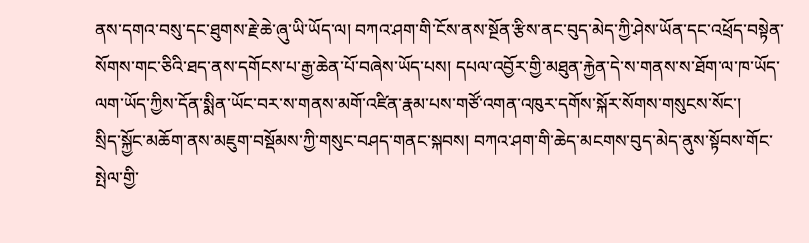ནས་དགའ་བསུ་དང་ཐུགས་རྗེ་ཆེ་ཞུ་ཡི་ཡོད་ལ། བཀའ་ཤག་གི་ངོས་ནས་སྔོན་རྩིས་ནང་བུད་མེད་ཀྱི་ཤེས་ཡོན་དང་འཕྲོད་བསྟེན་སོགས་གང་ཅིའི་ཐད་ནས་དགོངས་པ་རྒྱ་ཆེན་པོ་བཞེས་ཡོད་པས། དཔལ་འབྱོར་གྱི་མཐུན་རྐྱེན་དེ་ས་གནས་ས་ཐོག་ལ་ཁ་ཡོད་ལག་ཡོད་ཀྱིས་དོན་སྨིན་ཡོང་བར་ས་གནས་མགོ་འཛིན་རྣམ་པས་གཙོ་འགན་འཁུར་དགོས་སྐོར་སོགས་གསུངས་སོང་།
སྲིད་སྐྱོང་མཆོག་ནས་མཇུག་བསྡོམས་ཀྱི་གསུང་བཤད་གནང་སྐབས། བཀའ་ཤག་གི་ཆེད་མངགས་བུད་མེད་ནུས་སྟོབས་གོང་སྤེལ་གྱི་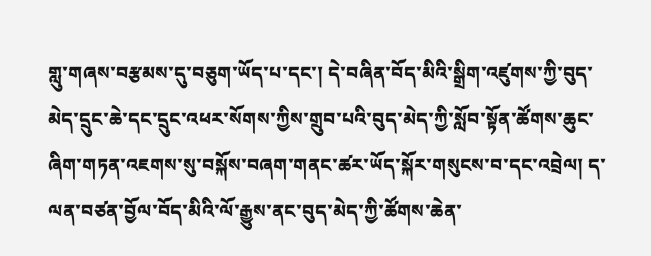གླུ་གཞས་བརྩམས་དུ་བཅུག་ཡོད་པ་དང་། དེ་བཞིན་བོད་མིའི་སྒྲིག་འཛུགས་ཀྱི་བུད་མེད་དྲུང་ཆེ་དང་དྲུང་འཕར་སོགས་ཀྱིས་གྲུབ་པའི་བུད་མེད་ཀྱི་སློབ་སྟོན་ཚོགས་ཆུང་ཞིག་གཏན་འཇགས་སུ་བསྐོས་བཞག་གནང་ཚར་ཡོད་སྐོར་གསུངས་བ་དང་འབྲེལ། ད་ལན་བཙན་བྱོལ་བོད་མིའི་ལོ་རྒྱུས་ནང་བུད་མེད་ཀྱི་ཚོགས་ཆེན་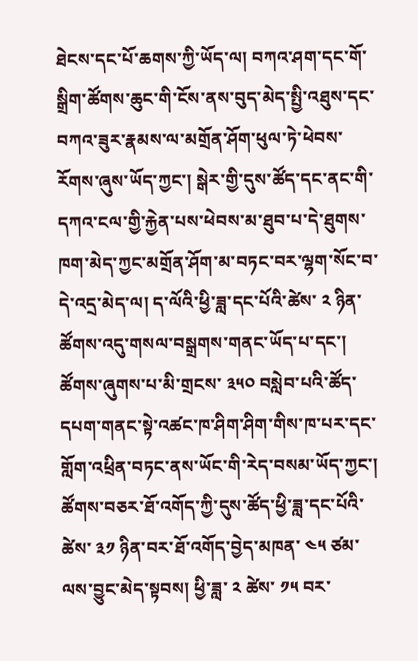ཐེངས་དང་པོ་ཆགས་ཀྱི་ཡོད་ལ། བཀའ་ཤག་དང་གོ་སྒྲིག་ཚོགས་ཆུང་གི་ངོས་ནས་བུད་མེད་སྤྱི་འཐུས་དང་བཀའ་ཟུར་རྣམས་ལ་མགྲོན་ཤོག་ཕུལ་ཏེ་ཕེབས་རོགས་ཞུས་ཡོད་ཀྱང་། སྒེར་གྱི་དུས་ཚོད་དང་ནང་གི་དཀའ་ངལ་གྱི་རྐྱེན་པས་ཕེབས་མ་ཐུབ་པ་དེ་ཐུགས་ཁག་མེད་ཀྱང་མགྲོན་ཤོག་མ་བཏང་བར་ལྷག་སོང་བ་དེ་འདྲ་མེད་ལ། ད་ལོའི་ཕྱི་ཟླ་དང་པོའི་ཚེས་ ༢ ཉིན་ཚོགས་འདུ་གསལ་བསྒྲགས་གནང་ཡོད་པ་དང་། ཚོགས་ཞུགས་པ་མི་གྲངས་ ༣༥༠ བསླེབ་པའི་ཚོད་དཔག་གནང་སྟེ་འཚང་ཁ་ཤིག་ཤིག་གིས་ཁ་པར་དང་གློག་འཕྲིན་བཏང་ནས་ཡོང་གི་རེད་བསམ་ཡོད་ཀྱང་། ཚོགས་བཅར་ཐོ་འགོད་ཀྱི་དུས་ཚོད་ཕྱི་ཟླ་དང་པོའི་ཚེས་ ༣༡ ཉིན་བར་ཐོ་འགོད་བྱེད་མཁན་ ༤༥ ཙམ་ལས་བྱུང་མེད་སྟབས། ཕྱི་ཟླ་ ༢ ཚེས་ ༡༥ བར་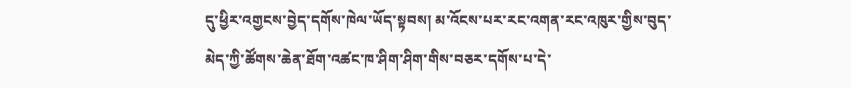དུ་ཕྱིར་འགྱངས་བྱེད་དགོས་ཁེལ་ཡོད་སྟབས། མ་འོངས་པར་རང་འགན་རང་འཁུར་གྱིས་བུད་མེད་ཀྱི་ཚོགས་ཆེན་ཐོག་འཚང་ཁ་ཤིག་ཤིག་གིས་བཅར་དགོས་པ་དེ་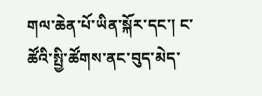གལ་ཆེན་པོ་ཡིན་སྐོར་དང་། ང་ཚོའི་སྤྱི་ཚོགས་ནང་བུད་མེད་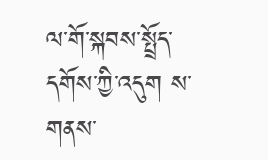ལ་གོ་སྐབས་སྤྲོད་དགོས་ཀྱི་འདུག ས་གནས་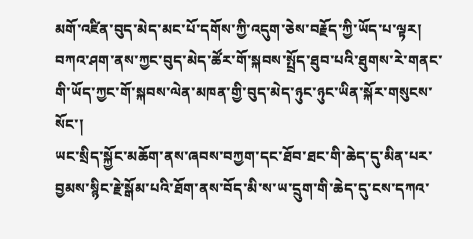མགོ་འཛིན་བུད་མེད་མང་པོ་དགོས་ཀྱི་འདུག་ཅེས་བརྗོད་ཀྱི་ཡོད་པ་ལྟར། བཀའ་ཤག་ནས་ཀྱང་བུད་མེད་ཚོར་གོ་སྐབས་སྤྲོད་ཐུབ་པའི་ཐུགས་རེ་གནང་གི་ཡོད་ཀྱང་གོ་སྐབས་ལེན་མཁན་གྱི་བུད་མེད་ཉུང་ཉུང་ཡིན་སྐོར་གསུངས་སོང་།
ཡང་སྲིད་སྐྱོང་མཆོག་ནས་ཞབས་བཀྱག་དང་ཐོབ་ཐང་གི་ཆེད་དུ་མིན་པར་བྱམས་སྙིང་རྗེ་སྒོམ་པའི་ཐོག་ནས་བོད་མི་ས་ཡ་དྲུག་གི་ཆེད་དུ་ངས་དཀའ་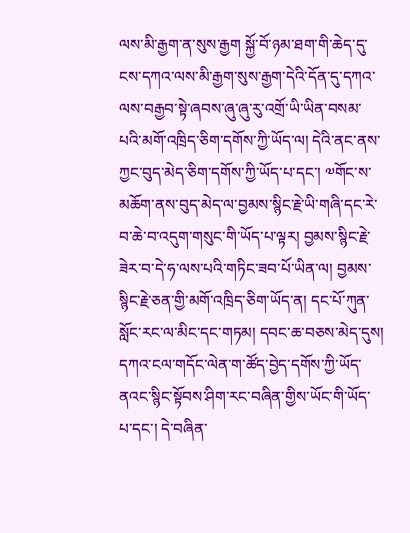ལས་མི་རྒྱག་ན་སུས་རྒྱག སྐྱོ་བོ་ཉམ་ཐག་གི་ཆེད་དུ་ངས་དཀའ་ལས་མི་རྒྱག་སུས་རྒྱག་དེའི་དོན་དུ་དཀའ་ལས་བརྒྱབ་སྟེ་ཞབས་ཞུ་ཞུ་རུ་འགྲོ་ཡི་ཡིན་བསམ་པའི་མགོ་འཁྲིད་ཅིག་དགོས་ཀྱི་ཡོད་ལ། དེའི་ནང་ནས་ཀྱང་བུད་མེད་ཅིག་དགོས་ཀྱི་ཡོད་པ་དང་། ༧གོང་ས་མཆོག་ནས་བུད་མེད་ལ་བྱམས་སྙིང་རྗེ་ཡི་གཞི་དང་རེ་བ་ཆེ་བ་འདུག་གསུང་གི་ཡོད་པ་ལྟར། བྱམས་སྙིང་རྗེ་ཟེར་བ་དེ་ཧ་ལས་པའི་གཏིང་ཟབ་པོ་ཡིན་ལ། བྱམས་སྙིང་རྗེ་ཅན་གྱི་མགོ་འཁྲིད་ཅིག་ཡོད་ན། དང་པོ་ཀུན་སློང་རང་ལ་མིང་དང་གཏམ། དབང་ཆ་བཅས་མེད་དུས། དཀའ་ངལ་གདོང་ལེན་ག་ཚོད་བྱེད་དགོས་ཀྱི་ཡོད་ནའང་སྙིང་སྟོབས་ཤིག་རང་བཞིན་གྱིས་ཡོང་གི་ཡོད་པ་དང་། དེ་བཞིན་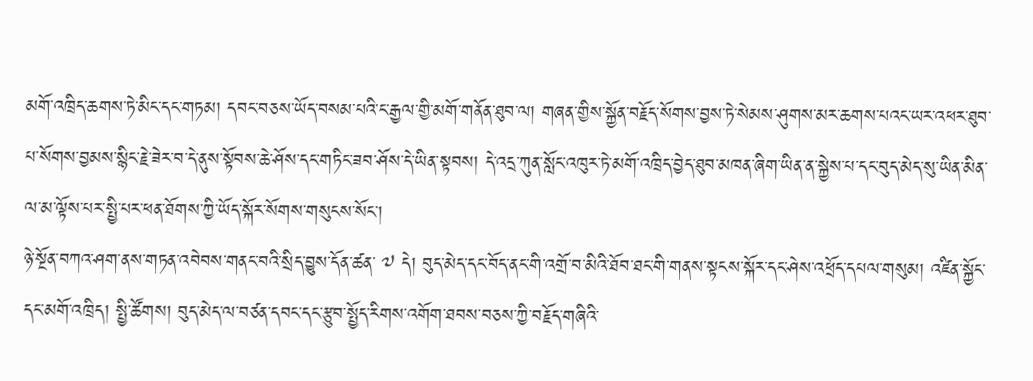མགོ་འཁྲིད་ཆགས་ཏེ་མིང་དང་གཏམ། དབང་བཅས་ཡོད་བསམ་པའི་ང་རྒྱལ་གྱི་མགོ་གནོན་ཐུབ་ལ། གཞན་གྱིས་སྐྱོན་བརྗོད་སོགས་བྱས་ཏེ་སེམས་ཤུགས་མར་ཆགས་པའང་ཡར་འཕར་ཐུབ་པ་སོགས་བྱམས་སྙིང་རྗེ་ཟེར་བ་དེ་ནུས་སྟོབས་ཆེ་ཤོས་དང་གཏིང་ཟབ་ཤོས་དེ་ཡིན་སྟབས། དེ་འདྲ་ཀུན་སློང་འཁུར་ཏེ་མགོ་འཁྲིད་བྱེད་ཐུབ་མཁན་ཞིག་ཡིན་ན་སྐྱེས་པ་དང་བུད་མེད་སུ་ཡིན་མིན་ལ་མ་ལྟོས་པར་སྤྱི་པར་ཕན་ཐོགས་ཀྱི་ཡོད་སྐོར་སོགས་གསུངས་སོང་།
ཉེ་སྔོན་བཀའ་ཤག་ནས་གཏན་འབེབས་གནང་བའི་སྲིད་བྱུས་དོན་ཚན་ ༧ དེ། བུད་མེད་དང་བོད་ནང་གི་འགྲོ་བ་མིའི་ཐོབ་ཐང་གི་གནས་སྟངས་སྐོར་དང་ཤེས་འཕྲོད་དཔལ་གསུམ། འཛིན་སྐྱོང་དང་མགོ་འཁྲིད། སྤྱི་ཚོགས། བུད་མེད་ལ་བཙན་དབང་དང་རྩུབ་སྤྱོད་རིགས་འགོག་ཐབས་བཅས་ཀྱི་བརྗོད་གཞིའི་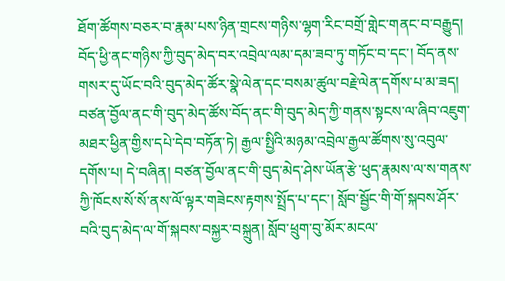ཐོག་ཚོགས་བཅར་བ་རྣམ་པས་ཉིན་གྲངས་གཉིས་ལྷག་རིང་བགྲོ་གླེང་གནང་བ་བརྒྱུད། བོད་ཕྱི་ནང་གཉིས་ཀྱི་བུད་མེད་བར་འབྲེལ་ལམ་དམ་ཟབ་ཏུ་གཏོང་བ་དང་། བོད་ནས་གསར་དུ་ཡོང་བའི་བུད་མེད་ཚོར་སྣེ་ལེན་དང་བསམ་ཚུལ་བརྗེ་ལེན་དགོས་པ་མ་ཟད། བཙན་བྱོལ་ནང་གི་བུད་མེད་ཚོས་བོད་ནང་གི་བུད་མེད་ཀྱི་གནས་སྟངས་ལ་ཞིབ་འཇུག་མཐར་ཕྱིན་གྱིས་དཔེ་དེབ་བཏོན་ཏེ། རྒྱལ་སྤྱིའི་མཉམ་འབྲེལ་རྒྱལ་ཚོགས་སུ་འབུལ་དགོས་པ། དེ་བཞིན། བཙན་བྱོལ་ནང་གི་བུད་མེད་ཤེས་ཡོན་རྩེ་ཕུད་རྣམས་ལ་ས་གནས་ཀྱི་ཁོངས་སོ་སོ་ནས་ལོ་ལྟར་གཟེངས་རྟགས་སྤྲོད་པ་དང་། སློབ་སྦྱོང་གི་གོ་སྐབས་ཤོར་བའི་བུད་མེད་ལ་གོ་སྐབས་བསྐྱར་བསྐྲུན། སློབ་ཕྲུག་བུ་མོར་མངལ་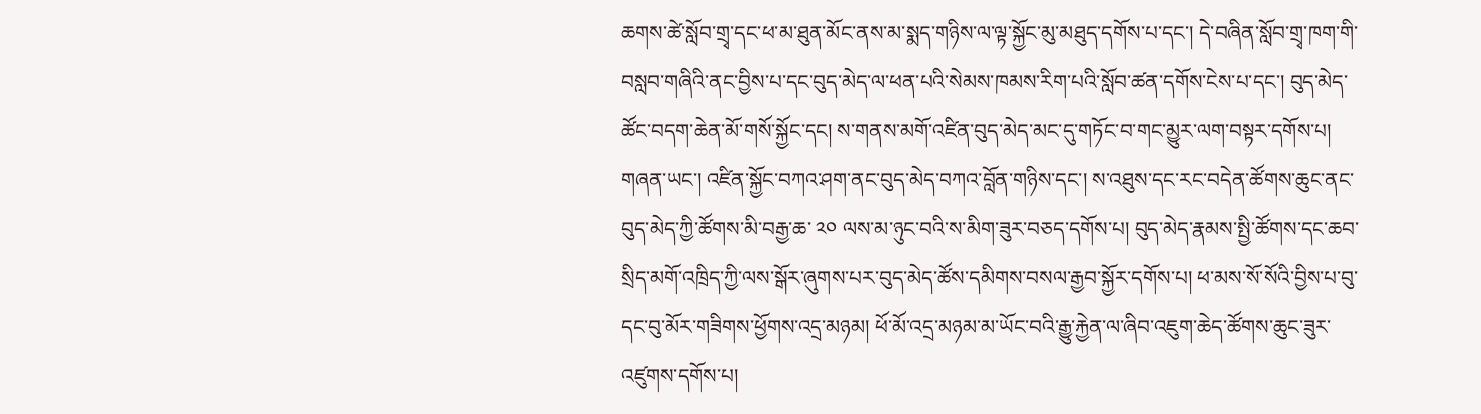ཆགས་ཚེ་སློབ་གྲྭ་དང་ཕ་མ་ཐུན་མོང་ནས་མ་སྨད་གཉིས་ལ་ལྟ་སྐྱོང་མུ་མཐུད་དགོས་པ་དང་། དེ་བཞིན་སློབ་གྲྭ་ཁག་གི་བསླབ་གཞིའི་ནང་བྱིས་པ་དང་བུད་མེད་ལ་ཕན་པའི་སེམས་ཁམས་རིག་པའི་སློབ་ཚན་དགོས་ངེས་པ་དང་། བུད་མེད་ཚོང་བདག་ཆེན་མོ་གསོ་སྐྱོང་དང། ས་གནས་མགོ་འཛིན་བུད་མེད་མང་དུ་གཏོང་བ་གང་མྱུར་ལག་བསྟར་དགོས་པ།
གཞན་ཡང་། འཛིན་སྐྱོང་བཀའ་ཤག་ནང་བུད་མེད་བཀའ་བློན་གཉིས་དང་། ས་འཐུས་དང་རང་བདེན་ཚོགས་ཆུང་ནང་བུད་མེད་ཀྱི་ཚོགས་མི་བརྒྱ་ཆ་ ༢༠ ལས་མ་ཉུང་བའི་ས་མིག་ཟུར་བཅད་དགོས་པ། བུད་མེད་རྣམས་སྤྱི་ཚོགས་དང་ཆབ་སྲིད་མགོ་འཁྲིད་ཀྱི་ལས་སྒོར་ཞུགས་པར་བུད་མེད་ཚོས་དམིགས་བསལ་རྒྱབ་སྐྱོར་དགོས་པ། ཕ་མས་སོ་སོའི་བྱིས་པ་བུ་དང་བུ་མོར་གཟིགས་ཕྱོགས་འདྲ་མཉམ། ཕོ་མོ་འདྲ་མཉམ་མ་ཡོང་བའི་རྒྱུ་རྐྱེན་ལ་ཞིབ་འཇུག་ཆེད་ཚོགས་ཆུང་ཟུར་འཛུགས་དགོས་པ།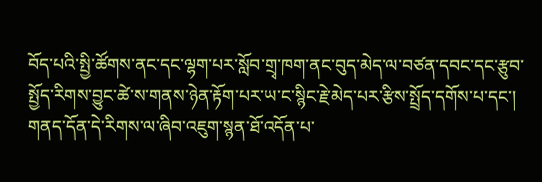བོད་པའི་སྤྱི་ཚོགས་ནང་དང་ལྷག་པར་སློབ་གྲྭ་ཁག་ནང་བུད་མེད་ལ་བཙན་དབང་དང་རྩུབ་སྤྱོད་རིགས་བྱུང་ཚེ་ས་གནས་ཉེན་རྟོག་པར་ཡ་ང་སྙིང་རྗེ་མེད་པར་རྩིས་སྤྲོད་དགོས་པ་དང་། གནད་དོན་དེ་རིགས་ལ་ཞིབ་འཇུག་སྙན་ཐོ་འདོན་པ་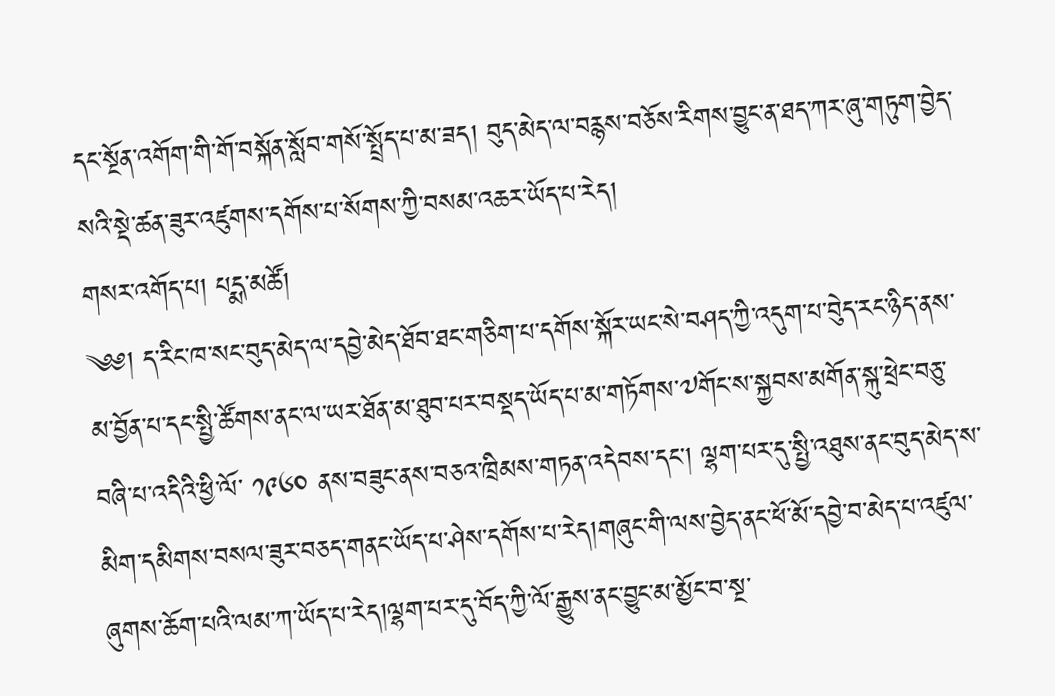དང་སྔོན་འགོག་གི་གོ་བསྐོན་སློབ་གསོ་སྤྲོད་པ་མ་ཟད། བུད་མེད་ལ་བརྙས་བཅོས་རིགས་བྱུང་ན་ཐད་ཀར་ཞུ་གཏུག་བྱེད་སའི་སྡེ་ཚན་ཟུར་འཛུགས་དགོས་པ་སོགས་ཀྱི་བསམ་འཆར་ཡོད་པ་རེད།
གསར་འགོད་པ། པདྨ་མཚོ།
༄༅། ད་རིང་ཁ་སང་བུད་མེད་ལ་དབྱེ་མེད་ཐོབ་ཐང་གཅིག་པ་དགོས་སྐོར་ཡང་སེ་བཤད་ཀྱི་འདུག་པ་བེུད་རང་ཉིད་ནས་
མ་བྱོན་པ་དང་སྤྱི་ཚོགས་ནང་ལ་ཡར་ཐོན་མ་ཐུབ་པར་བསྡད་ཡོད་པ་མ་གཏོགས་༧གོང་ས་སྐྱབས་མགོན་སྐུ་ཕྲེང་བཅུ་
བཞི་པ་འདིའི་ཕྱི་ལོ་ ༡༩༦༠ ནས་བཟུང་ནས་བཅའ་ཁྲིམས་གཏན་འདེབས་དང་། ལྷག་པར་དུ་སྤྱི་འཐུས་ནང་བུད་མེད་ས་མིག་དམིགས་བསལ་ཟུར་བཅད་གནང་ཡོད་པ་ཤེས་དགོས་པ་རེད།གཞུང་གི་ལས་བྱེད་ནང་ཕོ་མོ་དབྱེ་བ་མེད་པ་འཛུལ་ཞུགས་ཆོག་པའི་ལམ་ཀ་ཡོད་པ་རེད།ལྷག་པར་དུ་བོད་ཀྱི་ལོ་རྒྱུས་ནང་བྱུང་མ་མྱོང་བ་སྔ་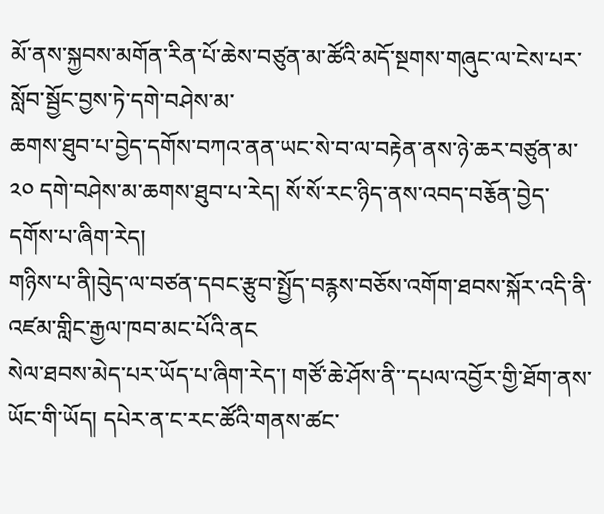མོ་ནས་སྐྱབས་མགོན་རིན་པོ་ཆེས་བཙུན་མ་ཚོའི་མདོ་སྔགས་གཞུང་ལ་ངེས་པར་སློབ་སྦྱོང་བྱས་ཏེ་དགེ་བཤེས་མ་
ཆགས་ཐུབ་པ་བྱེད་དགོས་བཀའ་ནན་ཡང་སེ་བ་ལ་བརྟེན་ནས་ཉེ་ཆར་བཙུན་མ་ ༢༠ དགེ་བཤེས་མ་ཆགས་ཐུབ་པ་རེད། སོ་སོ་རང་ཉིད་ནས་འབད་བརྕོན་བྱེད་དགོས་པ་ཞིག་རེད།
གཉིས་པ་ནི།བེུད་ལ་བཙན་དབང་རྩུབ་སྤྱོད་བརྙས་བཅོས་འགོག་ཐབས་སྐོར་འདི་ནི་འཛམ་གླིང་རྒྱལ་ཁབ་མང་པོའི་ནང
སེལ་ཐབས་མེད་པར་ཡོད་པ་ཞིག་རེད་། གཙོ་ཆེ་ཤོས་ནི་་དཔལ་འབྱོར་གྱི་ཐོག་ནས་ཡོང་གི་ཡོད། དཔེར་ན་ང་རང་ཚོའི་གནས་ཚང་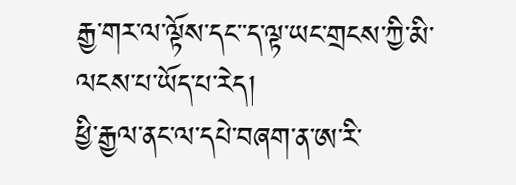རྒྱ་གར་ལ་ལྟོས་དང་་ད་ལྟ་ཡང་གྲངས་ཀྱི་མི་ལངས་པ་ཡོད་པ་རེད།
ཕྱི་རྒྱལ་ནང་ལ་དཔེ་བཞག་ན་ཨ་རི་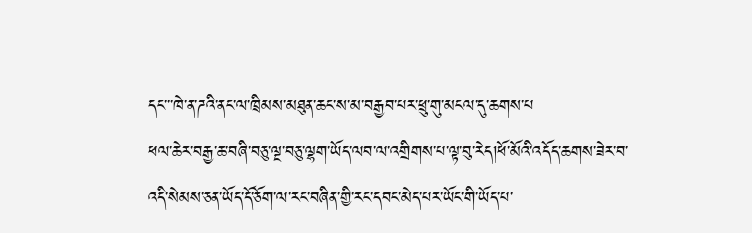དང་་་ཁེ་ན་ཌའི་ནང་ལ་ཁྲིམས་མཐུན་ཆང་ས་མ་བརྒྱབ་པར་ཕྲུ་གུ་མངལ་དུ་ཆགས་པ
ཕལ་ཆེར་བརྒྱ་ཆ་བཞི་བཅུ་ལྔ་བཅུ་ལྷག་ཡོད་ལབ་ལ་འགྲིགས་པ་ལྟ་བུ་རེད།ཕོ་མོའི་འདོད་ཆགས་ཟེར་བ་འདི་སེམས་ཅན་ཡོད་དོ་ཅོག་ལ་རང་བཞིན་གྱི་རང་དབང་མེད་པར་ཡོང་གི་ཡོད་པ་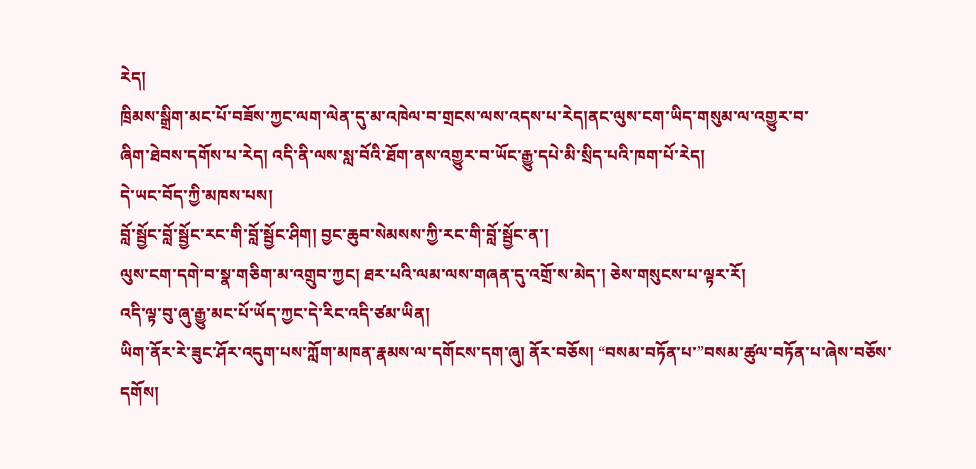རེད།
ཁྲིམས་སྒྲིག་མང་པོ་བཟོས་ཀྱང་ལག་ལེན་དུ་མ་འཁེལ་བ་གྲངས་ལས་འདས་པ་རེད།ནང་ལུས་ངག་ཡིད་གསུམ་ལ་འགྱུར་བ་
ཞིག་ཐེབས་དགོས་པ་རེད། འདི་ནི་ལས་སླ་བོའི་ཐོག་ནས་འགྱུར་བ་ཡོང་རྒྱུ་དཔེ་མི་སྲིད་པའི་ཁག་པོ་རེད།
དེ་ཡང་བོད་ཀྱི་མཁས་པས།
བློ་སྦྱོང་བློ་སྦྱོང་རང་གི་བློ་སྦྱོང་ཤིག། བྱང་ཆུབ་སེམསས་ཀྱི་རང་གི་བློ་སྦྱོང་ན་།
ལུས་ངག་དགེ་བ་སྣ་གཅིག་མ་འགྲུབ་ཀྱང། ཐར་པའི་ལམ་ལས་གཞན་དུ་འགྲོ་ས་མེད་། ཅེས་གསུངས་པ་ལྟར་རོ།
འདི་ལྟ་བུ་ཞུ་རྒྱུ་མང་པོ་ཡོད་ཀྱང་དེ་རིང་འདི་ཙམ་ཡིན།
ཡིག་ནོར་རེ་ཟུང་ཤོར་འདུག་པས་ཀློག་མཁན་རྣམས་ལ་དགོངས་དག་ཞུ། ནོར་བཅོས། “བསམ་བཏོན་པ་”བསམ་ཚུལ་བཏོན་པ་ཞེས་བཅོས་དགོས།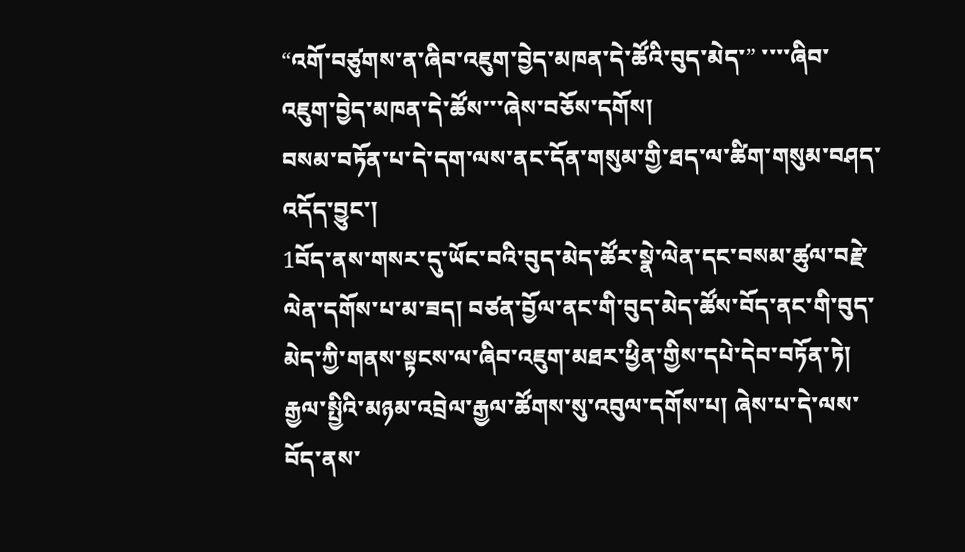“འགོ་བཙུགས་ན་ཞིབ་འཇུག་བྱེད་མཁན་དེ་ཚོའི་བུད་མེད་” ་་་་ཞིབ་འཇུག་བྱེད་མཁན་དེ་ཚོས་་་ཞེས་བཅོས་དགོས།
བསམ་བཏོན་པ་དེ་དག་ལས་ནང་དོན་གསུམ་གྱི་ཐད་ལ་ཚིག་གསུམ་བཤད་འདོད་བྱུང་།
1བོད་ནས་གསར་དུ་ཡོང་བའི་བུད་མེད་ཚོར་སྣེ་ལེན་དང་བསམ་ཚུལ་བརྗེ་ལེན་དགོས་པ་མ་ཟད། བཙན་བྱོལ་ནང་གི་བུད་མེད་ཚོས་བོད་ནང་གི་བུད་མེད་ཀྱི་གནས་སྟངས་ལ་ཞིབ་འཇུག་མཐར་ཕྱིན་གྱིས་དཔེ་དེབ་བཏོན་ཏེ། རྒྱལ་སྤྱིའི་མཉམ་འབྲེལ་རྒྱལ་ཚོགས་སུ་འབུལ་དགོས་པ། ཞེས་པ་དེ་ལས་བོད་ནས་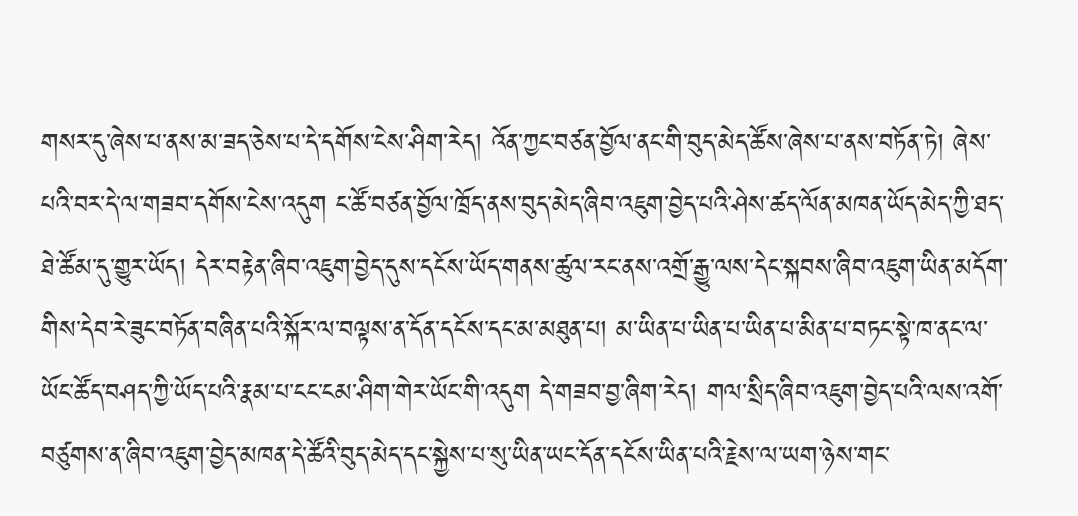གསར་དུ་ཞེས་པ་ནས་མ་ཟད་ཅེས་པ་དེ་དགོས་ངེས་ཤིག་རེད། འོན་ཀྱང་བཙན་བྱོལ་ནང་གི་བུད་མེད་ཚོས་ཞེས་པ་ནས་བཏོན་ཏེ། ཞེས་པའི་བར་དེ་ལ་གཟབ་དགོས་ངེས་འདུག ང་ཚོ་བཙན་བྱོལ་ཁྲོད་ནས་བུད་མེད་ཞིབ་འཇུག་བྱེད་པའི་ཤེས་ཚད་ལོན་མཁན་ཡོད་མེད་ཀྱི་ཐད་ཐེ་ཚོམ་དུ་གྱུར་ཡོད། དེར་བརྟེན་ཞིབ་འཇུག་བྱེད་དུས་དངོས་ཡོད་གནས་ཚུལ་རང་ནས་འགྲོ་རྒྱུ་ལས་དེང་སྐབས་ཞིབ་འཇུག་ཡིན་མདོག་གིས་དེབ་རེ་ཟུང་བཏོན་བཞིན་པའི་སྐོར་ལ་བལྟས་ན་དོན་དངོས་དང་མ་མཐུན་པ། མ་ཡིན་པ་ཡིན་པ་ཡིན་པ་མིན་པ་བཏང་སྟེ་ཁ་ནང་ལ་ཡོང་ཚོད་བཤད་ཀྱི་ཡོད་པའི་རྣམ་པ་ངང་ངམ་ཤིག་གེར་ཡོང་གི་འདུག དེ་གཟབ་བྱ་ཞིག་རེད། གལ་སྲིད་ཞིབ་འཇུག་བྱེད་པའི་ལས་འགོ་བཙུགས་ན་ཞིབ་འཇུག་བྱེད་མཁན་དེ་ཚོའི་བུད་མེད་དང་སྐྱེས་པ་སུ་ཡིན་ཡང་དོན་དངོས་ཡིན་པའི་རྗེས་ལ་ཡག་ཉེས་གང་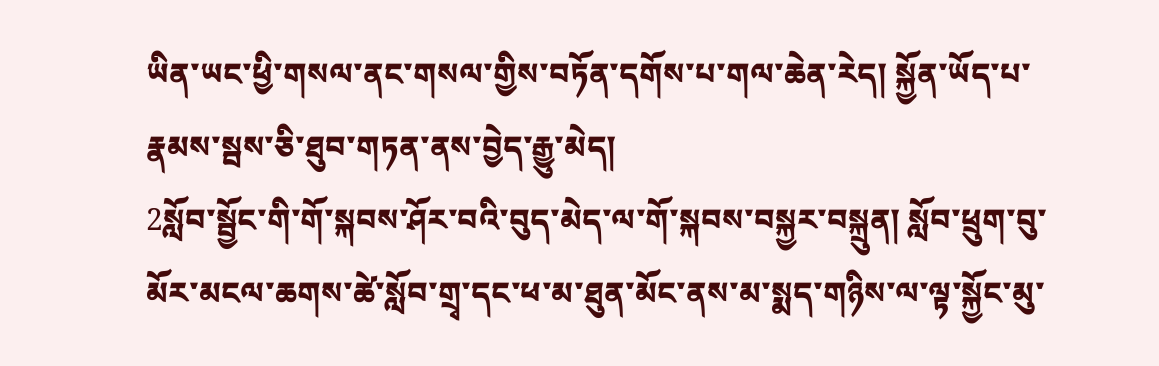ཡིན་ཡང་ཕྱི་གསལ་ནང་གསལ་གྱིས་བཏོན་དགོས་པ་གལ་ཆེན་རེད། སྐྱོན་ཡོད་པ་རྣམས་སྦས་ཅི་ཐུབ་གཏན་ནས་བྱེད་རྒྱུ་མེད།
2སློབ་སྦྱོང་གི་གོ་སྐབས་ཤོར་བའི་བུད་མེད་ལ་གོ་སྐབས་བསྐྱར་བསྐྲུན། སློབ་ཕྲུག་བུ་མོར་མངལ་ཆགས་ཚེ་སློབ་གྲྭ་དང་ཕ་མ་ཐུན་མོང་ནས་མ་སྨད་གཉིས་ལ་ལྟ་སྐྱོང་མུ་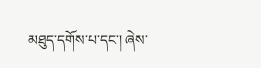མཐུད་དགོས་པ་དང་། ཞེས་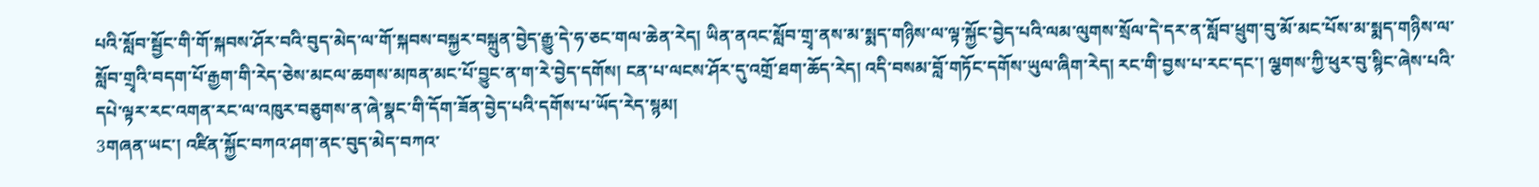པའི་སློབ་སྦྱོང་གི་གོ་སྐབས་ཤོར་བའི་བུད་མེད་ལ་གོ་སྐབས་བསྐྱར་བསྐྲུན་བྱེད་རྒྱུ་དེ་ཧ་ཅང་གལ་ཆེན་རེད། ཡིན་ནའང་སློབ་གྲྭ་ནས་མ་སྨད་གཉིས་ལ་ལྟ་སྐྱོང་བྱེད་པའི་ལམ་ལུགས་སྲོལ་དེ་དར་ན་སློབ་ཕྲུག་བུ་མོ་མང་པོས་མ་སྨད་གཉིས་ལ་སློབ་གྲྭའི་བདག་པོ་རྒྱག་གི་རེད་ཅེས་མངལ་ཆགས་མཁན་མང་པོ་བྱུང་ན་ག་རེ་བྱེད་དགོས། ངན་པ་ལངས་ཤོར་དུ་འགྲོ་ཐག་ཆོད་རེད། འདི་བསམ་བློ་གཏོང་དགོས་ཡུལ་ཞིག་རེད། རང་གི་བྱས་པ་རང་དང་། ལྕགས་ཀྱི་ཕུར་བུ་སྙིང་ཞེས་པའི་དཔེ་ལྟར་རང་འགན་རང་ལ་འཁུར་བཅུགས་ན་ཞེ་སྣང་གི་དོག་ཟོན་བྱེད་པའི་དགོས་པ་ཡོད་རེད་སྙམ།
3གཞན་ཡང་། འཛིན་སྐྱོང་བཀའ་ཤག་ནང་བུད་མེད་བཀའ་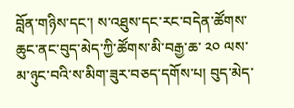བློན་གཉིས་དང་། ས་འཐུས་དང་རང་བདེན་ཚོགས་ཆུང་ནང་བུད་མེད་ཀྱི་ཚོགས་མི་བརྒྱ་ཆ་ ༢༠ ལས་མ་ཉུང་བའི་ས་མིག་ཟུར་བཅད་དགོས་པ། བུད་མེད་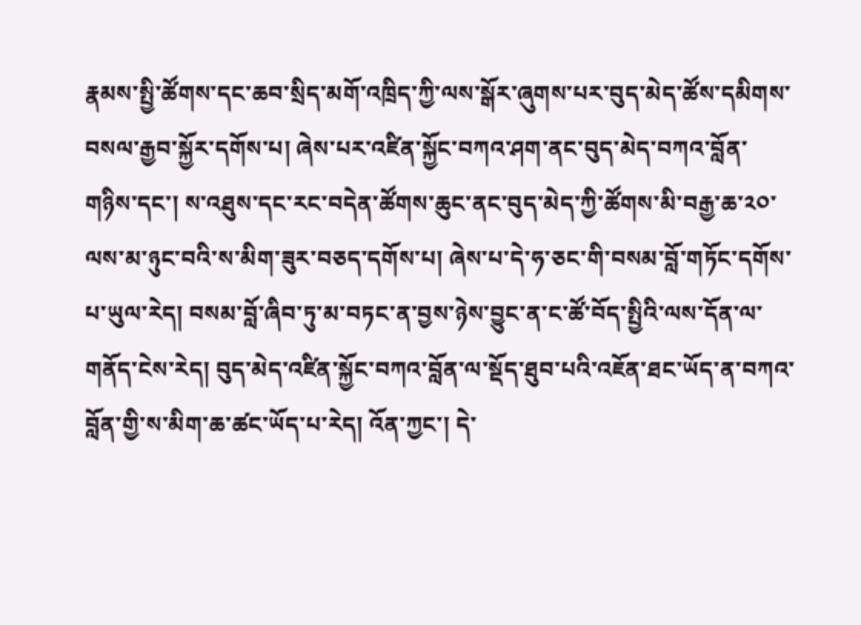རྣམས་སྤྱི་ཚོགས་དང་ཆབ་སྲིད་མགོ་འཁྲིད་ཀྱི་ལས་སྒོར་ཞུགས་པར་བུད་མེད་ཚོས་དམིགས་བསལ་རྒྱབ་སྐྱོར་དགོས་པ། ཞེས་པར་འཛིན་སྐྱོང་བཀའ་ཤག་ནང་བུད་མེད་བཀའ་བློན་གཉིས་དང་། ས་འཐུས་དང་རང་བདེན་ཚོགས་ཆུང་ནང་བུད་མེད་ཀྱི་ཚོགས་མི་བརྒྱ་ཆ་༢༠་ལས་མ་ཉུང་བའི་ས་མིག་ཟུར་བཅད་དགོས་པ། ཞེས་པ་དེ་ཧ་ཅང་གི་བསམ་བློ་གཏོང་དགོས་པ་ཡུལ་རེད། བསམ་བློ་ཞིབ་ཏུ་མ་བཏང་ན་བྱས་ཉེས་བྱུང་ན་ང་ཚོ་བོད་སྤྱིའི་ལས་དོན་ལ་གནོད་ངེས་རེད། བུད་མེད་འཛིན་སྐྱོང་བཀའ་བློན་ལ་སྡོད་ཐུབ་པའི་འཇོན་ཐང་ཡོད་ན་བཀའ་བློན་གྱི་ས་མིག་ཆ་ཚང་ཡོད་པ་རེད། འོན་ཀྱང་། དེ་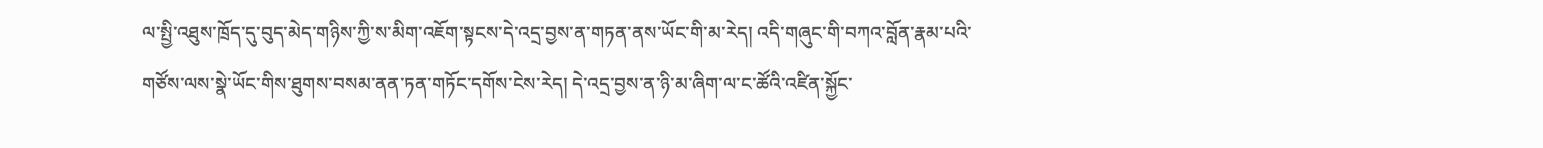ལ་སྤྱི་འཐུས་ཁྲོད་དུ་བུད་མེད་གཉིས་ཀྱི་ས་མིག་འཇོག་སྟངས་དེ་འདྲ་བྱས་ན་གཏན་ནས་ཡོང་གི་མ་རེད། འདི་གཞུང་གི་བཀའ་བློན་རྣམ་པའི་གཙོས་ལས་སྣེ་ཡོང་གིས་ཐུགས་བསམ་ནན་ཏན་གཏོང་དགོས་ངེས་རེད། དེ་འདྲ་བྱས་ན་ཉི་མ་ཞིག་ལ་ང་ཚོའི་འཛིན་སྐྱོང་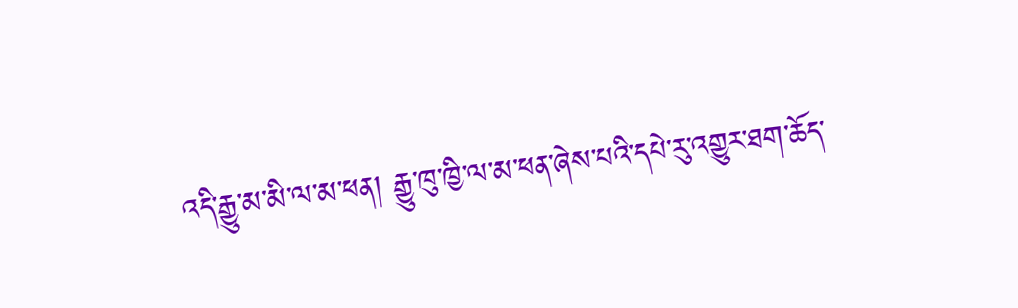འདི་རྒྱུ་མ་མི་ལ་མ་ཕན། རྒྱུ་ཁུ་ཁྱི་ལ་མ་ཕན་ཞེས་པའི་དཔེ་རུ་འགྱུར་ཐག་ཆོད་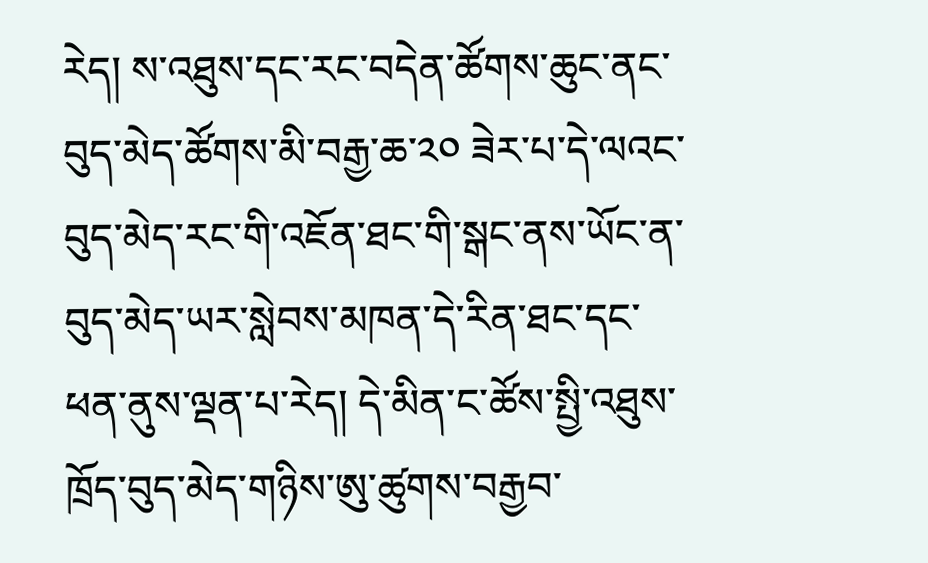རེད། ས་འཐུས་དང་རང་བདེན་ཚོགས་ཆུང་ནང་བུད་མེད་ཚོགས་མི་བརྒྱ་ཆ་༢༠ ཟེར་པ་དེ་ལའང་བུད་མེད་རང་གི་འཇོན་ཐང་གི་སྒང་ནས་ཡོང་ན་བུད་མེད་ཡར་སླེབས་མཁན་དེ་རིན་ཐང་དང་ཕན་ནུས་ལྡན་པ་རེད། དེ་མིན་ང་ཚོས་སྤྱི་འཐུས་ཁྲོད་བུད་མེད་གཉིས་ཨུ་ཚུགས་བརྒྱབ་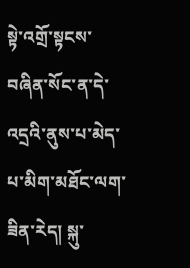སྟེ་འགྲོ་སྟངས་བཞིན་སོང་ན་དེ་འདྲའི་ནུས་པ་མེད་པ་མིག་མཐོང་ལག་ཟིན་རེད། སྐུ་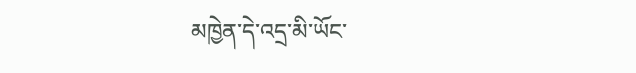མཁྱེན་དེ་འདྲ་མི་ཡོང་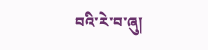བའི་རེ་བ་ཞུ།